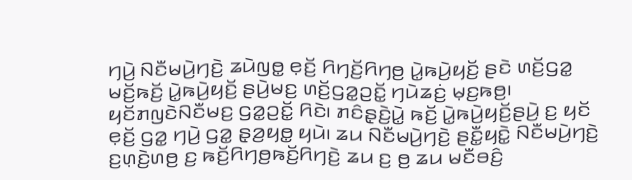ꤚꤣꤧ꤬ ꤡꤢꤪꤗꤣꤧ꤬ꤚꤢꤧ꤬ ꤘꤣꤧꤜꤥ꤭ ꤕ꤫ꤢꤩ꤬ ꤖꤚꤢꤩ꤬ꤖꤚꤥ꤬ ꤣꤧ꤭ꤒꤣꤧ꤬ꤟꤢꤩ꤬ ꤔꤢꤧ ꤛꤢꤩ꤬ꤞꤤ꤭ ꤗꤢꤩ꤬ꤒꤢꤩ꤬ ꤣꤧ꤭ꤒꤣꤧ꤬ꤟꤢꤩ꤬ ꤔꤣꤧ꤬ꤗꤢ꤬ ꤛꤢꤩ꤬ꤞꤤ꤭ꤑꤢꤩ꤭ ꤚꤣꤧꤘꤢꤦ꤬ ꤗ꤫ꤢ꤬ꤒꤥ꤬꤯ ꤟꤢꤩꤊꤜꤢꤧꤡꤢꤪꤗꤢ꤬ ꤞꤤ꤭ꤑꤢꤩ꤭ ꤖꤢꤧ꤯ ꤊꤢꤨꤔ꤫ꤢꤧ꤬ꤣꤧ꤭ ꤒꤢꤩ꤬ ꤣꤧ꤭ꤒꤣꤧ꤬ꤟꤢꤩ꤬ꤔꤣꤧ꤬ ꤢ꤬ ꤟꤢꤩ ꤕ꤫ꤢꤩ꤬ ꤞꤤ꤭ ꤚꤣꤧ꤬ ꤞꤤ꤭ ꤔ꤫ꤤ꤬ꤟꤥ꤭ ꤟꤣꤧ꤯ ꤘꤣ ꤡꤢꤪꤗꤣꤧ꤬ꤚꤢꤧ꤬ ꤔꤢꤪ꤭ꤟꤢꤧ꤭ ꤡꤢꤪꤗꤣꤧ꤬ꤚꤢꤧ꤬ ꤢ꤬ꤛ꤫ꤢꤧ꤬ꤛꤥ꤬ ꤢ꤬ ꤒꤢꤩ꤬ꤖꤚꤥ꤬ꤒꤢꤩ꤬ꤖꤚꤢꤧ꤬ ꤘꤣ ꤢ꤬ ꤥ꤬ ꤘꤣ ꤗꤢꤪꤋꤢꤨ꤬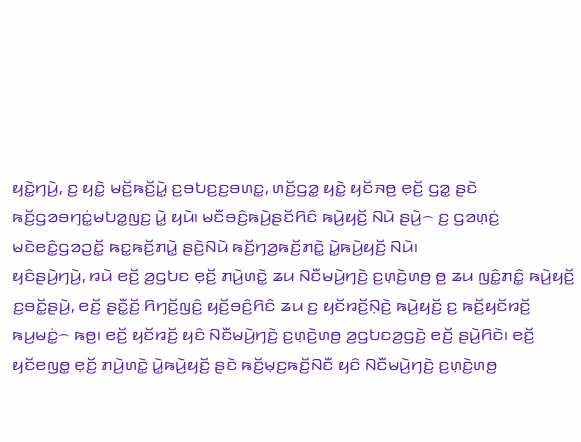ꤟꤢꤧ꤭ꤚꤣꤧ꤬, ꤢ꤬ ꤟꤢꤧ꤭ ꤗꤢꤩ꤬ꤒꤢꤩ꤬ꤣꤧ꤭ ꤢ꤬ꤋꤝꤢ꤬ꤢ꤬ꤋꤛꤢ꤭, ꤛꤢꤩ꤬ꤞꤤ꤭ ꤟꤢꤧ꤭ ꤟꤢꤩꤏꤥ꤬ ꤕ꤫ꤢꤩ꤬ ꤞꤤ꤭ ꤔꤢꤧ ꤒꤢꤩ꤬ꤞꤤꤋꤚꤢꤦ꤭ꤗꤝꤤ꤭ꤜꤢ꤬ ꤣꤧ꤭ ꤟꤣꤧ꤯ ꤗꤢꤪꤋꤢꤨ꤬ꤒꤣꤧ꤬ꤔꤢꤩꤖꤢꤨ ꤒꤣꤧ꤬ꤟꤢꤩ꤬ ꤡꤣꤧ ꤔꤣꤧ꤬꤮ ꤢ꤬ ꤞꤤꤛ꤫ꤢꤦ꤬ ꤗꤢꤧꤕꤢꤨ꤭ꤞꤤꤑꤢꤩ꤭ ꤒꤢ꤭ꤒꤢꤩ꤬ꤊꤣꤧ꤭ ꤔꤢꤧ꤬ꤡꤣꤧ ꤒꤢꤩ꤬ꤚꤤ꤬ꤒꤢꤩ꤬ꤊꤢꤧ꤭ ꤣꤧ꤭ꤒꤣꤧ꤬ꤟꤢꤩ꤬ ꤡꤣꤧ꤯
ꤟꤢꤨꤔꤣꤧ꤬ꤚꤣꤧ꤬, ꤙꤣꤧ ꤕꤢꤩ꤬ ꤤ꤬ꤞꤝꤢ ꤕ꤫ꤢꤩ꤬ ꤊꤣꤧ꤬ꤛꤢꤧ꤭ ꤘꤣ ꤡꤢꤪꤗꤣꤧ꤬ꤚꤢꤧ꤬ ꤢ꤬ꤛ꤫ꤢꤧ꤬ꤛꤥ꤬ ꤥ꤬ ꤘꤣ ꤜꤢꤨ꤭ꤊꤢꤨ꤭ ꤒꤣꤧ꤬ꤟꤢꤩ꤬ ꤢ꤬ꤋꤢꤩ꤭ꤔꤣꤧ꤬, ꤕꤢꤩ꤬ ꤔꤢꤪ꤭ꤢꤩ꤬ ꤖꤚꤢꤩ꤬ꤜꤢꤨ꤬ ꤟꤢꤩ꤬ꤋꤢꤨ꤬ꤖꤢꤨ ꤘꤣ ꤢ꤬ ꤟꤢꤩꤙꤢꤩ꤬ꤡ꤫ꤢꤧ꤬ ꤒꤣꤧ꤬ꤟꤢꤩ꤬ ꤢ꤬ ꤒꤢꤩ꤬ꤟꤢꤩꤙꤢꤩ꤬ ꤒꤣ꤬ꤗꤢꤦ꤭꤮ ꤒꤥ꤬꤯ ꤕꤢꤩ꤬ ꤟꤢꤩꤙꤢꤩ꤬ ꤟꤢꤨ ꤡꤢꤪꤗꤣꤧ꤬ꤚꤢꤧ꤬ ꤢ꤬ꤛ꤫ꤢꤧ꤬ꤛꤥ꤬ ꤤ꤬ꤞꤝꤢꤤ꤬ꤞꤢꤧ꤬ ꤕꤢꤩ꤬ ꤔꤣꤧ꤬ꤖꤢꤧ꤯ ꤕꤢꤩ꤬ ꤟꤢꤩꤕꤜꤥ꤭ ꤕ꤫ꤢꤩ꤬ ꤊꤣꤧ꤬ꤛꤢꤧ꤭ ꤣꤧ꤭ꤒꤣꤧ꤬ꤟꤢꤩ꤬ ꤔꤢꤧ ꤒꤢꤩ꤬ꤗ꤫ꤢ꤬ꤒꤢꤩ꤬ꤡꤢꤪ ꤟꤢꤨ ꤡꤢꤪꤗꤣꤧ꤬ꤚꤢꤧ꤬ ꤢ꤬ꤛ꤫ꤢꤧ꤬ꤛꤥ꤬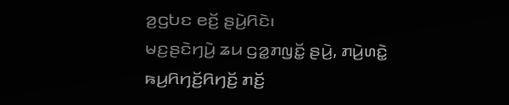ꤤ꤬ꤞꤝꤢ ꤕꤢꤩ꤬ ꤔꤣꤧ꤬ꤖꤢꤧ꤯
ꤗꤢ꤬ꤔꤢꤧꤚꤣꤧ꤬ ꤘꤣ ꤞꤤ꤭ꤊꤜꤢꤩ꤭ ꤔꤣꤧ꤬, ꤊꤣꤧ꤬ꤛꤢꤧ꤭ ꤒꤣ꤬ꤖꤚꤢꤩ꤬ꤖꤚꤢꤩ꤬ ꤊꤢꤩ꤬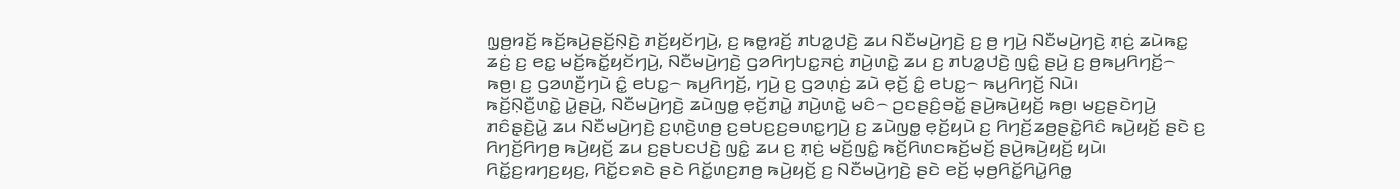ꤜ꤫ꤥ꤬ꤙꤢꤩ꤬ ꤒꤢꤩ꤬ꤒꤣꤧ꤬ꤔꤢꤩ꤬ꤡ꤫ꤢꤧ꤬ ꤊꤢꤩ꤬ꤟꤢꤩꤚꤣꤧ꤬, ꤢ꤬ ꤒꤥ꤭ꤙꤢꤩ꤬ ꤊꤝꤤ꤭ꤓꤢꤧ꤬ ꤘꤣ ꤡꤢꤪꤗꤣꤧ꤬ꤚꤢꤧ꤬ ꤢ꤬ ꤥ꤬ ꤚꤣꤧ꤬ ꤡꤢꤪꤗꤣꤧ꤬ꤚꤢꤧ꤬ ꤊ꤫ꤢꤦ꤬ ꤘꤣꤧꤒꤢ꤭ ꤘꤢꤦ꤬ ꤢ꤬ ꤕꤢ꤭ ꤗꤢꤩ꤬ꤒꤢꤩ꤭ꤟꤢꤩꤚꤣꤧ꤬, ꤡꤢꤪꤗꤣꤧ꤬ꤚꤢꤧ꤬ ꤞꤤꤖꤚꤝꤢ꤭ꤏꤢꤦ꤬ ꤊꤣꤧ꤬ꤛꤢꤧ꤭ ꤘꤣ ꤢ꤬ ꤊꤝꤤ꤭ꤓꤢꤧ꤬ ꤜꤢꤨ꤭ ꤔꤣꤧ꤬ ꤢ꤬ ꤥ꤬ꤒꤣ꤬ꤖꤚꤢꤩ꤬꤮ ꤒꤥ꤬꤯ ꤢ꤬ ꤞꤤꤛꤢꤪ꤬ꤚꤣꤧ ꤢꤨ꤭ ꤕꤝꤢ꤭꤮ ꤒꤣ꤬ꤖꤚꤢꤩ꤬, ꤚꤣꤧ꤬ ꤢ꤬ ꤞꤤꤛ꤫ꤢꤦ꤬ ꤘꤣꤧ ꤕ꤫ꤢꤩ꤬ ꤢꤨ꤭ ꤕꤝꤢ꤭꤮ ꤒꤣ꤬ꤖꤚꤢꤩ꤬ ꤡꤣꤧ꤯
ꤒꤢꤩ꤬ꤡ꤫ꤢꤪ꤬ꤛꤢꤧ꤭ ꤣꤧ꤭ꤔꤣꤧ꤬, ꤡꤢꤪꤗꤣꤧ꤬ꤚꤢꤧ꤬ ꤘꤣꤧꤜꤥ꤭ ꤕ꤫ꤢꤩ꤬ꤊꤣꤧ꤭ ꤊꤣꤧ꤬ꤛꤢꤧ꤭ ꤗꤢꤨ꤮ ꤑꤢꤔꤢꤨ꤬ꤋꤢꤩ꤭ ꤔꤣꤧ꤬ꤒꤣꤧ꤬ꤟꤢꤩ꤬ ꤒꤥ꤬꤯ ꤗꤢ꤬ꤔꤢꤧꤚꤣꤧ꤬ ꤊꤢꤨꤔ꤫ꤢꤧ꤬ꤣꤧ꤭ ꤘꤣ ꤡꤢꤪꤗꤣꤧ꤬ꤚꤢꤧ꤬ ꤢ꤬ꤛ꤫ꤢꤧ꤬ꤛꤥ꤬ ꤢ꤬ꤋꤝꤢ꤬ꤢ꤬ꤋꤛꤢ꤭ꤚꤣꤧ꤬ ꤢ꤬ ꤘꤣꤧꤜꤥ꤭ ꤕ꤫ꤢꤩ꤬ꤟꤣꤧ ꤢ꤬ ꤖꤚꤢꤩ꤬ꤘꤥ꤬ꤔꤢꤧ꤭ꤖꤢꤨ ꤒꤣꤧ꤬ꤟꤢꤩ꤬ ꤔꤢꤧ ꤢ꤬ ꤖꤚꤢꤩ꤬ꤖꤚꤥ꤬ ꤒꤣꤧ꤬ꤟꤢꤩ꤬ ꤘꤣ ꤢ꤬ꤔꤝꤢꤓꤢꤧ꤬ ꤜꤢꤨ꤭ ꤘꤣ ꤢ꤬ ꤊ꤫ꤢꤦ꤬ ꤗꤢꤩ꤬ꤜꤢꤨ꤭ ꤒꤢꤩ꤬ꤖꤛꤢꤒꤢꤩ꤬ꤗꤢꤩ꤬ ꤔꤣꤧ꤬ꤒꤣꤧ꤬ꤟꤢꤩ꤬ ꤟꤣꤧ꤯
ꤖꤢꤩ꤭ꤢ꤬ꤙꤚꤢ꤬ꤟꤢ꤬, ꤖꤢꤩ꤭ꤢꤎꤢꤧ ꤔꤢꤧ ꤖꤢꤩ꤭ꤛꤢ꤬ꤊꤥ꤬ ꤒꤣꤧ꤬ꤟꤢꤩ꤬ ꤢ꤬ ꤡꤢꤪꤗꤣꤧ꤬ꤚꤢꤧ꤬ ꤔꤢꤧ ꤕꤢꤩ꤬ ꤗ꤫ꤥ꤬ꤖꤢꤩ꤭ꤖꤣꤧ꤭ꤖꤥ꤭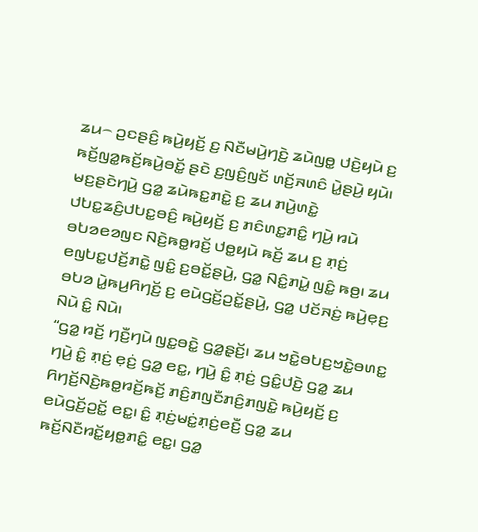ꤘꤣ꤮ ꤑꤢꤔꤢꤨ꤬ ꤒꤣꤧ꤬ꤟꤢꤩ꤬ ꤢ꤬ ꤡꤢꤪꤗꤣꤧ꤬ꤚꤢꤧ꤬ ꤘꤣꤧꤜꤥ꤭ ꤓꤢꤧ꤬ꤟꤣꤧ ꤢ꤬ ꤒꤢꤩ꤬ꤜꤤ꤭ꤒꤢꤩ꤬ꤒꤣꤧ꤬ꤋꤢꤩ꤭ ꤔꤢꤧ ꤢ꤬ꤜꤢꤨ꤬ꤜꤢꤩ ꤛꤢꤩ꤬ꤏꤛꤢꤨ ꤣꤧ꤭ꤔꤣꤧ꤬ ꤟꤣꤧ꤯ ꤗꤢ꤬ꤔꤢꤧꤚꤣꤧ꤬ ꤞꤤ꤭ ꤘꤣꤧꤒꤢ꤭ꤊꤢꤧ꤭ ꤢ꤬ ꤘꤣ ꤊꤣꤧ꤬ꤛꤢꤧ꤭ ꤓꤝꤢ꤭ꤘꤢꤨ꤬ꤓꤝꤢ꤭ꤋꤢꤨ꤬ ꤒꤣꤧ꤬ꤟꤢꤩ꤬ ꤢ꤬ ꤊꤢꤨꤛꤢ꤭ꤊꤢꤨ꤭ ꤚꤣꤧ꤬ ꤙꤣꤧ ꤋꤝꤤꤕꤤꤜꤢ ꤡꤢꤧ꤬ꤒꤥ꤭ꤙꤢꤩ꤬ ꤓꤥ꤭ꤟꤣꤧ ꤒꤢꤩ꤬ ꤘꤣ ꤢ꤬ ꤊ꤫ꤢꤦ꤬ ꤕꤜꤝꤢ꤭ꤓꤢꤩ꤬ꤊꤢꤧ꤭ ꤜꤢꤨ꤭ ꤢ꤬ꤋꤢꤩ꤭ꤔꤣꤧ꤬, ꤞꤤ꤭ ꤡꤢꤨ꤭ꤊꤣꤧ꤭ ꤜꤢꤨ꤭ ꤒꤥ꤬꤯ ꤘꤣ ꤋꤝꤤ ꤣꤧ꤭ꤒꤣ꤬ꤖꤚꤢꤩ꤬ ꤢ꤬ ꤕꤣꤧꤞꤢꤩ꤬ꤑꤢꤩ꤭ꤔꤣꤧ꤬, ꤞꤤ꤭ ꤓꤢꤩꤏꤢꤦ꤬ ꤒꤣꤧ꤬ꤕ꤫ꤢ꤬ ꤡꤣꤧ ꤢꤨ꤭ ꤡꤣꤧ꤯
“ꤞꤤ꤭ ꤙꤢꤩ꤬ ꤚꤢꤪ꤬ꤚꤣꤧ ꤜꤢ꤭ꤋꤢꤧ꤭ ꤞꤤ꤭ꤔ꤫ꤢꤩ꤬꤯ ꤘꤣ ꤠꤢꤧ꤭ꤋꤝꤢ꤬ꤠꤢꤧ꤭ꤋꤛꤢ꤭ ꤚꤣꤧ꤬ ꤢꤨ꤭ ꤊ꤫ꤢꤦ꤬ ꤕ꤫ꤢꤦ꤬ ꤞꤤ꤭ ꤕꤢ꤭, ꤚꤣꤧ꤬ ꤢꤨ꤭ ꤊ꤫ꤢꤦ꤬ ꤞꤢꤨ꤭ꤓꤢꤧ꤬ ꤞꤤ꤭ ꤘꤣ ꤖꤚꤢꤩ꤬ꤡꤢꤧ꤬ꤒꤥ꤭ꤙꤢꤩ꤬ꤒꤢꤩ꤬ ꤊꤢꤨ꤬ꤊꤜꤢꤪꤊꤢꤨ꤬ꤊꤜꤢꤧ꤭ ꤒꤣꤧ꤬ꤟꤢꤩ꤬ ꤢ꤬ ꤕꤣꤧꤞꤢꤩ꤬ꤑꤢꤩ꤭ ꤕꤢ꤭꤯ ꤢꤨ꤭ ꤊ꤫ꤢꤦ꤬ꤗꤢꤦ꤭ꤊ꤫ꤢꤦ꤬ꤕꤢꤪ꤬ ꤞꤤ꤭ ꤘꤣ ꤒꤢꤩ꤬ꤡꤢꤪꤙꤢꤩ꤭ꤟꤥ꤭ꤊꤢꤨ꤭ ꤕꤢ꤭꤯ ꤞꤤ꤭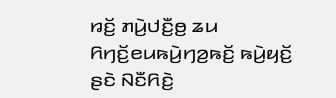ꤙꤢꤩ꤬ ꤊꤣꤧ꤬ꤓꤢꤪ꤬ꤥ꤬ ꤘꤣ ꤖꤚꤢꤩ꤬ꤕꤣꤒꤣꤧ꤬ꤚꤤ꤬ꤒꤢꤩ꤬ ꤒꤣꤧ꤬ꤟꤢꤩ꤬ ꤔꤢꤧ ꤡꤢꤪꤖꤢꤧ꤬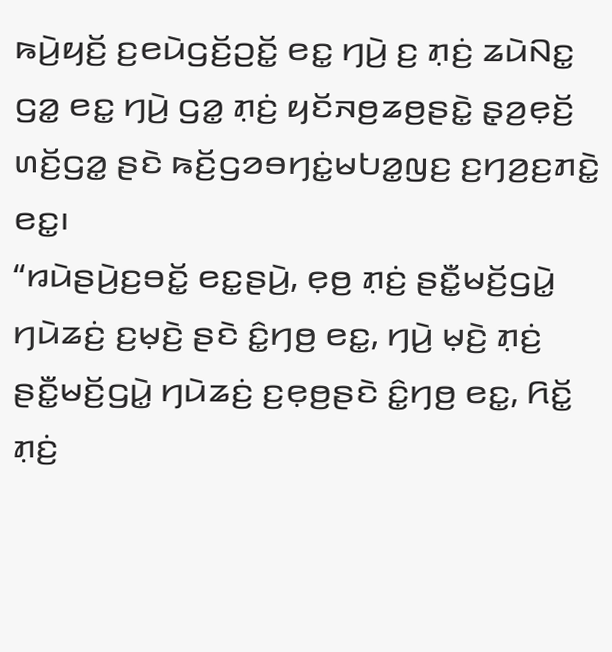ꤒꤣꤧ꤬ꤟꤢꤩ꤬ ꤢ꤬ꤕꤣꤧꤞꤢꤩ꤬ꤑꤢꤩ꤭ ꤕꤢ꤭ ꤚꤣꤧ꤬ ꤢ꤬ ꤊ꤫ꤢꤦ꤬ ꤘꤣꤧꤡꤢ꤭ ꤞꤤ꤭ ꤕꤢ꤭ ꤚꤣꤧ꤬ ꤞꤤ꤭ ꤊ꤫ꤢꤦ꤬ ꤟꤢꤩꤏꤥ꤬ꤘꤥ꤬ꤔꤢꤧ꤭ ꤔ꤫ꤤ꤬ꤕ꤫ꤢꤩ꤬ ꤛꤢꤩ꤬ꤞꤤ꤭ ꤔꤢꤧ ꤒꤢꤩ꤬ꤞꤤꤋꤚꤢꤦ꤭ꤗꤝꤤ꤭ꤜꤢ꤬ ꤢ꤬ꤚꤤ꤬ꤢ꤬ꤊꤢꤧ꤭ ꤕꤢ꤭꤯
“ꤙꤣꤧꤔꤣꤧ꤬ꤢ꤬ꤋꤢꤩ꤭ ꤕꤢ꤭ꤔꤣꤧ꤬, ꤕ꤫ꤥ꤬ ꤊ꤫ꤢꤦ꤬ ꤔꤢꤪ꤭ꤗꤢꤩ꤬ꤞꤣꤧ꤭ ꤚꤣꤧꤘꤢꤦ꤬ ꤢ꤬ꤗ꤫ꤢꤧ꤬ ꤔꤢꤧ ꤢꤨ꤭ꤚꤥ꤬ ꤕꤢ꤭, ꤚꤣꤧ꤬ ꤗ꤫ꤢꤧ꤬ ꤊ꤫ꤢꤦ꤬ ꤔꤢꤪ꤭ꤗꤢꤩ꤬ꤞꤣꤧ꤭ ꤚꤣꤧꤘꤢꤦ꤬ ꤢ꤬ꤕ꤫ꤥ꤬ꤔꤢꤧ ꤢꤨ꤭ꤚꤥ꤬ ꤕꤢ꤭, ꤖꤢꤩ꤭ ꤊ꤫ꤢꤦ꤬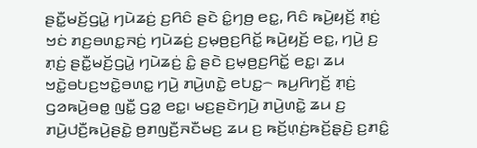ꤔꤢꤪ꤭ꤗꤢꤩ꤬ꤞꤣꤧ꤭ ꤚꤣꤧꤘꤢꤦ꤬ ꤢ꤬ꤖꤢꤨ ꤔꤢꤧ ꤢꤨ꤭ꤚꤥ꤬ ꤕꤢ꤭, ꤖꤢꤨ ꤒꤣꤧ꤬ꤟꤢꤩ꤬ ꤊ꤫ꤢꤦ꤬ ꤠꤢꤦ ꤊꤢ꤬ꤋꤛꤢ꤭ꤏꤢꤦ꤬ ꤚꤣꤧꤘꤢꤦ꤬ ꤢ꤬ꤗ꤫ꤥ꤬ꤢ꤬ꤖꤢꤩ꤭ ꤒꤣꤧ꤬ꤟꤢꤩ꤬ ꤕꤢ꤭, ꤚꤣꤧ꤬ ꤢ꤬ ꤊ꤫ꤢꤦ꤬ ꤔꤢꤪ꤭ꤗꤢꤩ꤬ꤞꤣꤧ꤭ ꤚꤣꤧꤘꤢꤦ꤬ ꤢꤨ꤭ ꤔꤢꤧ ꤢ꤬ꤗ꤫ꤥ꤬ꤢ꤬ꤖꤢꤩ꤭ ꤕꤢ꤭꤯ ꤘꤣ ꤠꤢꤧ꤭ꤋꤝꤢ꤬ꤠꤢꤧ꤭ꤋꤛꤢ꤭ ꤚꤣꤧ꤬ ꤊꤣꤧ꤬ꤛꤢꤧ꤭ ꤕꤝꤢ꤭꤮ ꤒꤣ꤬ꤖꤚꤢꤩ꤬ ꤊ꤫ꤢꤦ꤬ ꤞꤤꤒꤣꤧ꤬ꤋꤥ꤭ ꤜꤢꤪ꤭ ꤞꤤ꤭ ꤕꤢ꤭꤯ ꤗꤢ꤬ꤔꤢꤧꤚꤣꤧ꤬ ꤊꤣꤧ꤬ꤛꤢꤧ꤭ ꤘꤣ ꤢ꤬ ꤊꤣꤧ꤬ꤓꤢꤪ꤬ꤒꤣꤧ꤬ꤔꤢꤧ꤭ ꤥ꤬ꤊꤜꤢꤪ꤬ꤏꤢꤪꤗꤢ꤬ ꤘꤣ ꤢ꤬ ꤒꤢꤩ꤬ꤛ꤫ꤢꤦ꤬ꤒꤢꤩ꤬ꤔ꤫ꤢꤧ꤬ ꤢ꤬ꤊꤢꤨ꤭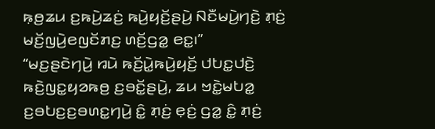ꤒ꤫ꤥ꤬ꤘꤣ ꤢ꤬ꤒꤣꤧ꤬ꤘꤢꤦ꤬ ꤒꤣꤧ꤬ꤟꤢꤩ꤬ꤔꤣꤧ꤬ ꤡꤢꤪꤗꤣꤧ꤬ꤚꤢꤧ꤬ ꤊ꤫ꤢꤦ꤬ ꤗꤢꤩ꤬ꤜꤣꤧ꤬ꤕꤜꤢꤩꤊꤢ꤬ ꤛꤢꤩ꤬ꤞꤤ꤭ ꤕꤢ꤭꤯”
“ꤗꤢ꤬ꤔꤢꤧꤚꤣꤧ꤬ ꤙꤣꤧ ꤒꤢꤩ꤬ꤣꤧ꤭ꤒꤣꤧ꤬ꤟꤢꤩ꤬ ꤓꤝꤢ꤭ꤓꤢꤧ꤬ ꤒꤢꤧ꤬ꤜꤢ꤭ꤟꤤꤒꤥ꤬ ꤢ꤬ꤋꤢꤩ꤭ꤔꤣꤧ꤬, ꤘꤣ ꤠꤢꤧ꤭ꤗꤝꤤ꤭ ꤢ꤬ꤋꤝꤢ꤬ꤢ꤬ꤋꤛꤢ꤭ꤚꤣꤧ꤬ ꤢꤨ꤭ ꤊ꤫ꤢꤦ꤬ ꤕ꤫ꤢꤦ꤬ ꤞꤤ꤭ ꤢꤨ꤭ ꤊ꤫ꤢꤦ꤬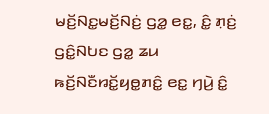ꤗꤢꤩ꤬ꤡꤢ꤭ꤗꤢꤩ꤬ꤡꤢꤦ꤬ ꤞꤤ꤭ ꤕꤢ꤭, ꤢꤨ꤭ ꤊ꤫ꤢꤦ꤬ ꤞꤢꤨ꤭ꤡꤝꤢ ꤞꤤ꤭ ꤘꤣ ꤒꤢꤩ꤬ꤡꤢꤪꤙꤢꤩ꤭ꤟꤥ꤭ꤊꤢꤨ꤭ ꤕꤢ꤭ ꤚꤣꤧ꤬ ꤢꤨ꤭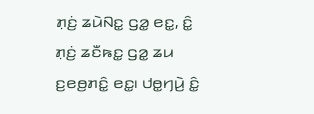ꤊ꤫ꤢꤦ꤬ ꤘꤣꤧꤡꤢ꤭ ꤞꤤ꤭ ꤕꤢ꤭, ꤢꤨ꤭ ꤊ꤫ꤢꤦ꤬ ꤘꤢꤪꤒꤢ꤭ ꤞꤤ꤭ ꤘꤣ ꤢ꤬ꤕꤥ꤬ꤊꤢꤨ꤭ ꤕꤢ꤭꤯ ꤓꤥ꤭ꤚꤣꤧ꤬ ꤢꤨ꤭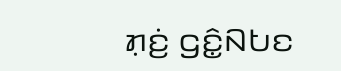ꤊ꤫ꤢꤦ꤬ ꤞꤢꤨ꤭ꤡꤝꤢ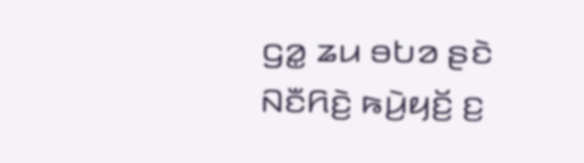ꤞꤤ꤭ ꤘꤣ ꤋꤝꤤ ꤔꤢꤧ ꤡꤢꤪꤖꤢꤧ꤬ ꤒꤣꤧ꤬ꤟꤢꤩ꤬ ꤢ꤬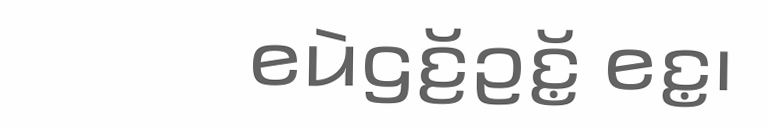ꤕꤣꤧꤞꤢꤩ꤬ꤑꤢꤩ꤭ ꤕꤢ꤭꤯